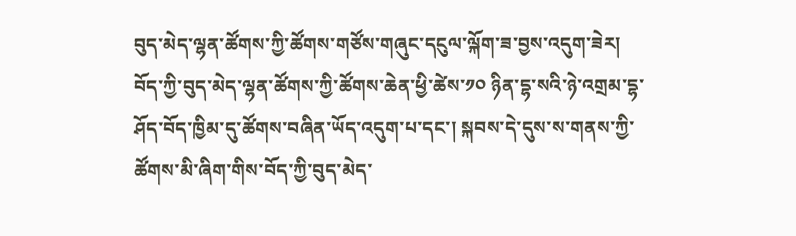བུད་མེད་ལྷན་ཚོགས་ཀྱི་ཚོགས་གཙོས་གཞུང་དངུལ་ལྐོག་ཟ་བྱས་འདུག་ཟེར།
བོད་ཀྱི་བུད་མེད་ལྷན་ཚོགས་ཀྱི་ཚོགས་ཆེན་ཕྱི་ཚེས་༡༠ ཉིན་དྷ་སའི་ཉེ་འགྲམ་དྷ་ཤོད་བོད་ཁྱིམ་དུ་ཚོགས་བཞིན་ཡོད་འདུག་པ་དང་། སྐབས་དེ་དུས་ས་གནས་ཀྱི་ཚོགས་མི་ཞིག་གིས་བོད་ཀྱི་བུད་མེད་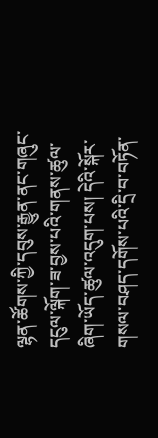ལྷན་ཚོགས་ཀྱི་དབུས་རྒྱུན་ནང་གཞུང་དངུལ་ལྐོག་ཟ་བྱས་པའི་གནས་ཚུལ་ཞིག་ཡོད་ཚུལ་འདུག་པས། དེའི་སྐོར་གསལ་བཤད་དགོས་པའི་དྲི་བ་བཏོན་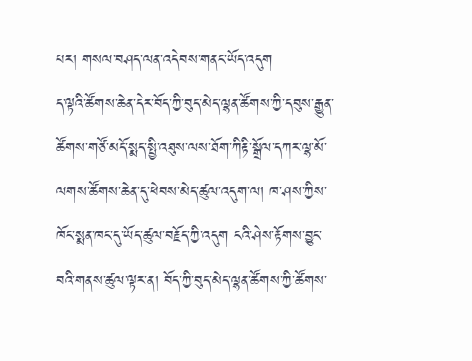པར། གསལ་བཤད་ལན་འདེབས་གནང་ཡོད་འདུག
ད་ལྟའི་ཚོགས་ཆེན་དེར་བོད་ཀྱི་བུད་མེད་ལྷན་ཚོགས་ཀྱི་དབུས་རྒྱུན་ཚོགས་གཙོ་མདོ་སྨད་སྤྱི་འཐུས་ལས་ཐོག་ཀིརྟི་སྒྲོལ་དཀར་ལྷ་མོ་ལགས་ཚོགས་ཆེན་དུ་ཕེབས་མེད་ཚུལ་འདུག་ལ། ཁ་ཤས་ཀྱིས་ཁོང་སྨན་ཁང་དུ་ཡོད་ཚུལ་བརྗོད་ཀྱི་འདུག ངའི་ཤེས་རྟོགས་བྱུང་བའི་གནས་ཚུལ་ལྟར་ན། བོད་ཀྱི་བུད་མེད་ལྷན་ཚོགས་ཀྱི་ཚོགས་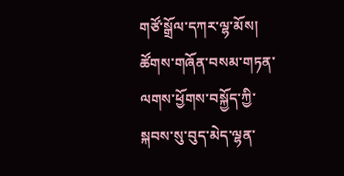གཙོ་སྒྲོལ་དཀར་ལྷ་མོས། ཚོགས་གཞོན་བསམ་གཏན་ལགས་ཕྱོགས་བསྐྱོད་ཀྱི་སྐབས་སུ་བུད་མེད་ལྷན་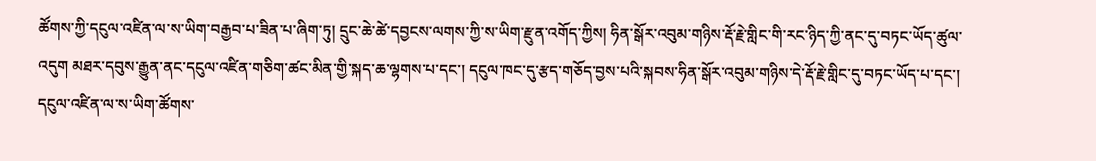ཚོགས་ཀྱི་དངུལ་འཛིན་ལ་ས་ཡིག་བརྒྱབ་པ་ཟིན་པ་ཞིག་ཏུ། དྲུང་ཆེ་ཚེ་དབྱངས་ལགས་ཀྱི་ས་ཡིག་རྫུན་འགོད་ཀྱིས། ཧིན་སྒོར་འབུམ་གཉིས་རྡོ་རྗེ་གླིང་གི་རང་ཉིད་ཀྱི་ནང་དུ་བཏང་ཡོད་ཚུལ་འདུག མཐར་དབུས་རྒྱུན་ནང་དངུལ་འཛིན་གཅིག་ཚང་མིན་གྱི་སྐད་ཆ་ལྷགས་པ་དང་། དངུལ་ཁང་དུ་རྩད་གཅོད་བྱས་པའི་སྐབས་ཧིན་སྒོར་འབུམ་གཉིས་དེ་རྡོ་རྗེ་གླིང་དུ་བཏང་ཡོད་པ་དང་། དངུལ་འཛིན་ལ་ས་ཡིག་ཚོགས་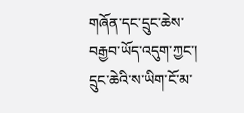གཞོན་དང་དྲུང་ཆེས་བརྒྱབ་ཡོད་འདུག་ཀྱང་། དྲུང་ཆེའི་ས་ཡིག་ངོ་མ་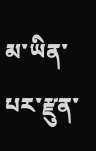མ་ཡིན་པར་རྫུན་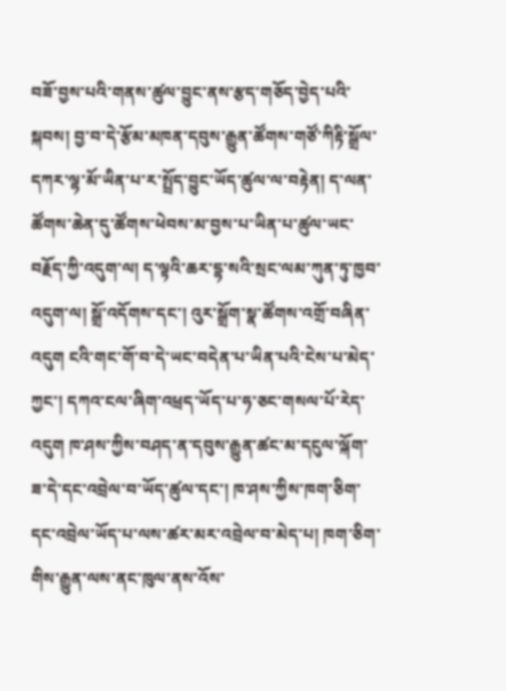བཟོ་བྱས་པའི་གནས་ཚུལ་བྱུང་ནས་རྩད་གཅོད་བྱེད་པའི་སྐབས། བྱ་བ་དེ་རྩོམ་མཁན་དབུས་རྒྱུན་ཚོགས་གཙོ་ཀིརྟི་སྒྲོལ་དཀར་ལྷ་མོ་ཡིན་པ་ར་སྤྲོད་བྱུང་ཡོད་ཚུལ་ལ་བརྟེན། ད་ལན་ཚོགས་ཆེན་དུ་ཚོགས་ཕེབས་མ་བྱས་པ་ཡིན་པ་ཚུལ་ཡང་བརྗོད་ཀྱི་འདུག་ལ། ད་ལྟའི་ཆར་དྷ་སའི་སྲང་ལམ་ཀུན་ཏུ་ཁྱབ་འདུག་ལ། སྒྲོ་འདོགས་དང་། འུར་སྒྲོག་སྣ་ཚོགས་འགྲོ་བཞིན་འདུག ངའི་གང་གོ་བ་དེ་ཡང་བདེན་པ་ཡིན་པའི་ངེས་པ་མེད་ཀྱང་། དཀའ་ངལ་ཞིག་འཕྲད་ཡོད་པ་ཧ་ཅང་གསལ་པོ་རེད་འདུག ཁ་ཤས་ཀྱིས་བཤད་ན་དབུས་རྒྱུན་ཚང་མ་དངུལ་ལྐོག་ཟ་དེ་དང་འབྲེལ་བ་ཡོད་ཚུལ་དང་། ཁ་ཤས་ཀྱིས་ཁག་ཅིག་དང་འབྲེལ་ཡོད་པ་ལས་ཚར་མར་འབྲེལ་བ་མེད་པ། ཁག་ཅིག་གིས་རྒྱུན་ལས་ནང་ཁུལ་ནས་འོས་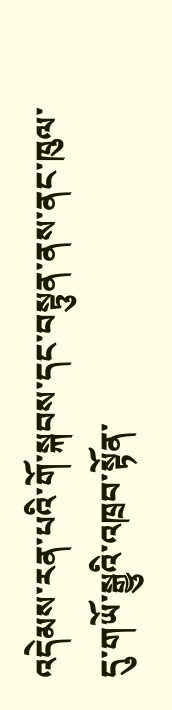འདེམས་རན་པའི་གོ་སྐབས་དང་བསྟུན་ནས་ནང་ཁུལ་དུ་གཡོ་སྒྱུའི་འཁྲབ་སྟོན་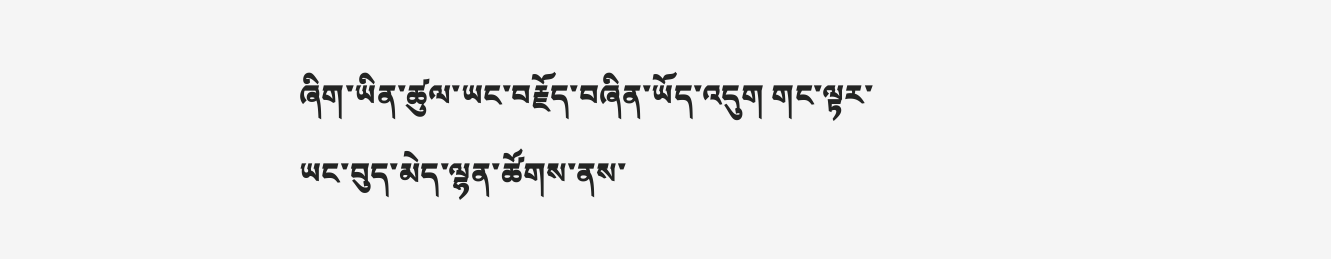ཞིག་ཡིན་ཚུལ་ཡང་བརྗོད་བཞིན་ཡོད་འདུག གང་ལྟར་ཡང་བུད་མེད་ལྷན་ཚོགས་ནས་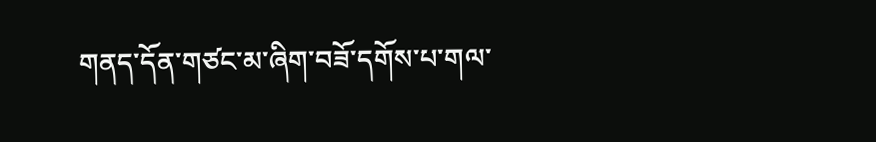གནད་དོན་གཙང་མ་ཞིག་བཟོ་དགོས་པ་གལ་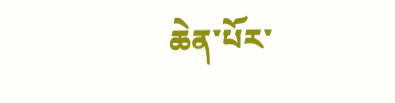ཆེན་པོར་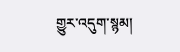གྱུར་འདུག་སྙམ།